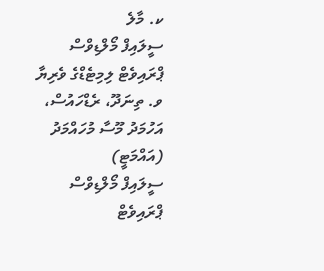ކ. މާލެ
ސީލައިފް މޯލްޑިވްސް ޕްރައިވެޓް ލިމިޓެޑްގެ ވެރިޔާ ވ. ތިނަދޫ، ރެޑްހައުސް، އަހުމަދު މޫސާ މުހައްމަދު (އައްމަޓީ)
ސީލައިފް މޯލްޑިވްސް ޕްރައިވެޓް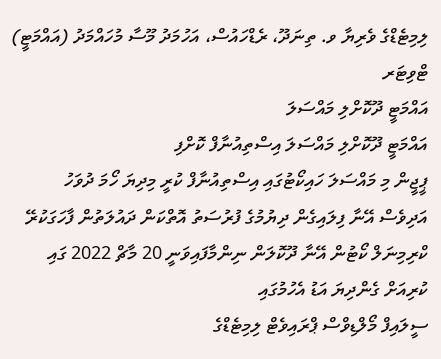ލިމިޓެޑްގެ ވެރިޔާ ވ. ތިނަދޫ، ރެޑްހައުސް، އަހުމަދު މޫސާ މުހައްމަދު (އައްމަޓީ)
ޓްވިޓަރ
އައްމަޓީ ދޫކޮށްލި މައްސަލަ
އައްމަޓީ ދޫކޮށްލި މައްސަލަ އިސްތިއުނާފް ކޮށްފި
ޕީޖީން މި މައްސަލަ ހައިކޯޓުގައި އިސްތިއުނާފް ކުރީ މިދިޔަ ހޯމަ ދުވަހު
އަދިވެސް އޭނާ ފިލައިގެން ދިޔުމުގެ ފުރުސަތު އޮތްކަން ދައުލަތުން ފާހަގަކުރޭ
ކްރިމިނަލް ކޯޓުން އޭނާ ދޫކޮލަން ނިންމާފައިވަނީ 20 މާޗް 2022 ގައި ކުރިއަށް ގެންދިޔަ އަޑު އެހުމުގައި
ސީލައިފް މޯލްޑިވްސް ޕްރައިވެޓް ލިމިޓެޑްގެ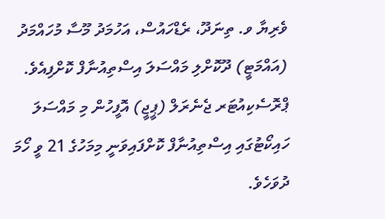ވެރިޔާ ވ. ތިނަދޫ، ރެޑްހައުސް، އަހުމަދު މޫސާ މުހައްމަދު (އައްމަޓީ) ދޫކޮށްލި މައްސަލަ އިސްތިއުނާފް ކޮށްފިއެވެ.
ޕްރޮސެކިއުޓަރ ޖެނެރަލް (ޕީޖީ) އޮފީހުން މި މައްސަލަ ހައިކޯޓުގައި އިސްތިއުނާފް ކޮށްފައިވަނީ މިމަހުގެ 21 ވީ ހޯމަ ދުވަހެވެ.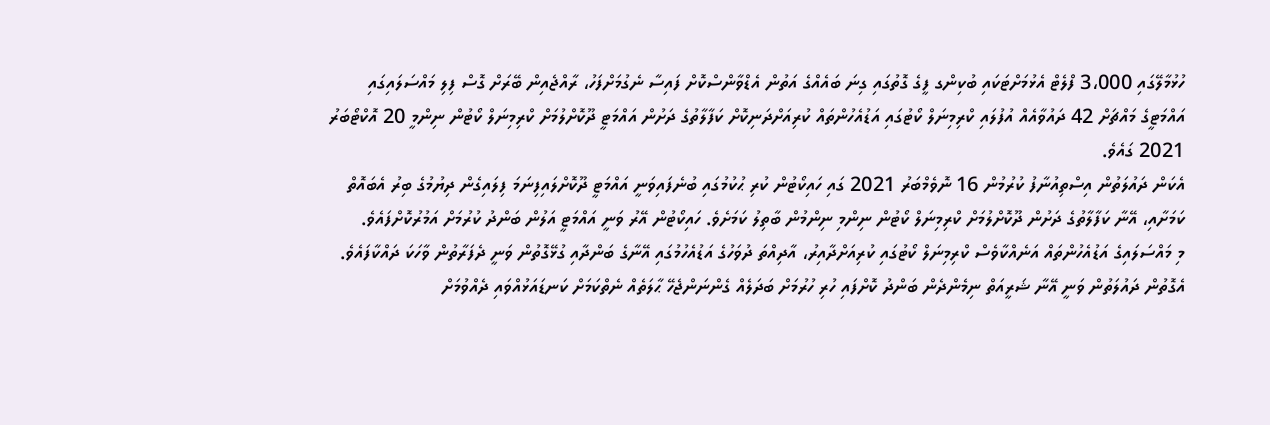ހުޅުމާލޭގައި 3،000 ފްލެޓް އެޅުމަށްޓަކައި ބުކިންގ ފީގެ ގޮތުގައި ގިނަ ބައެއްގެ އަތުން އެޑްވާންސްކޮށް ފައިސާ ނެގުމަށްފަހު، ރާއްޖެއިން ބޭރަށް ގޮސް ފިލި މައްސަލައިގައި އައްމަޓީގެ މައްޗަށް 42 ދައުވާއެއް އުފުލައި ކްރިމިނަލް ކޯޓުގައި އަޑުއެހުންތައް ކުރިއަށްދަނިކޮށް ކަފާލާތުގެ ދަށުން އައްމަޓީ ދޫކޮށްލުމަށް ކްރިމިނަލް ކޯޓުން ނިންމީ 20 އޮކްޓޯބަރު 2021 ގައެވެ.
އެކަން ދައުލަތުން އިސްތިއުނާފު ކުރުމުން 16 ނޮވެމްބަރު 2021 ގައި ހައިކޯޓުން ކުރި ޙުކުމުގައި ބުނެފައިވަނީ އައްމަޓީ ދޫކޮށްލައިފިނަމަ ފިލައިގެން ދިޔުމުގެ ބިރު އެބައޮތް ކަމަށާއި، އޭނާ ކަފާލާތުގެ ދަށުން ދޫކޮށްލުމަށް ކްރިމިނަލް ކޯޓުން ނިންމި ނިންމުން ބާތިލު ކަމަށެވެ. ހައިކޯޓުން އޭރު ވަނީ އައްމަޓީ އަލުން ބަންދު ކުރުމަށް އަމުރުކޮށްފައެވެ.
މި މައްސަލައިގެ އަޑުއެހުންތައް އަނެއްކާވެސް ކްރިމިނަލް ކޯޓުގައި ކުރިއަށްދާއިރު، އާދިއްތަ ދުވަހުގެ އަޑުއެހުމުގައި އޭނާގެ ބަންދާއި ގުޅޭގޮތުން ވަނީ ދެފަރާތުން ވާހަކަ ދައްކާފައެވެ. އެގޮތުން ދައުލަތުން ވަނީ އޭނާ ޝަރީއަތް ނިމެންދެން ބަންދު ކޮށްފައި ހުރި ހުރުމަށް ބަދަލެއް ގެންނަންޖެހޭ ޙާލަތެއް ނެތްކަމަށް ކަނޑައަޅުއްވައި ދެއްވުމަށް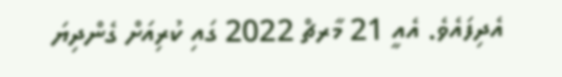އެދިފައެވެ. އެއީ 21 މާރޗް 2022 ގައި ކުރިއަށް ގެންދިޔަ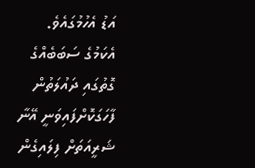އަޑު އެހުމުގައެވެ.
އެކަމުގެ ސަބަބެއްގެ ގޮތުގައި ދައުލަތުން ފާހަގަކޮށްފައިވަނީ އޭނާ ޝަރީއަތަށް ފިލައިގެން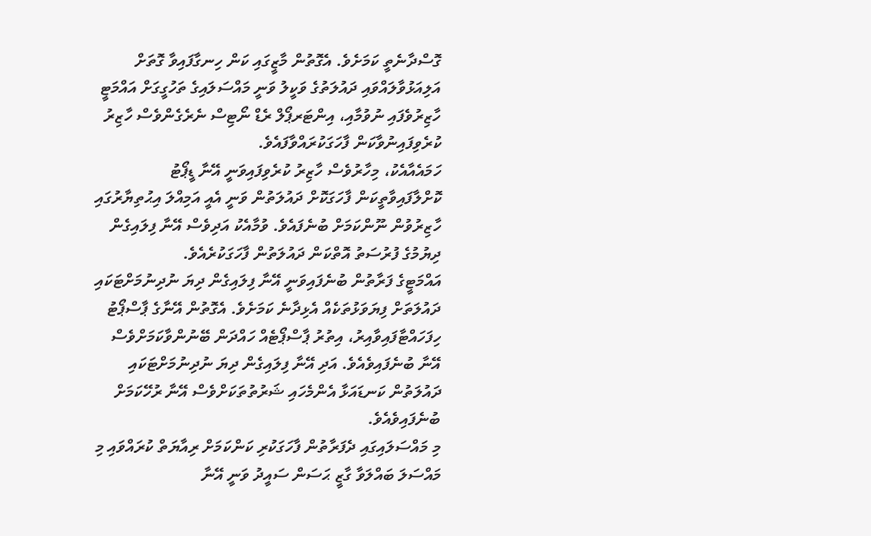ގޮސްދާނެތީ ކަމަށެވެ. އެގޮތުން މާޒީގައި ކަން ހިނގާފައިވާ ގޮތަށް އަލިއަޅުވާލައްވައި ދައުލަތުގެ ވަކީލު ވަނީ މައްސަލައިގެ ތަހުގީގަށް އައްމަޓީ ހާޒިރުވެފައި ނުވުމާއި، އިންޓަރޕޯލް ރެޑް ނޯޓިސް ނެރެގެންވެސް ހާޒިރު ކުރެވިފައިނުވާކަން ފާހަގަކުރައްވާފައެވެ.
ހަމައެއާއެކު، މިހާރުވެސް ހާޒިރު ކުރެވިފައިވަނީ އޭނާ ޑީޕޯޓު ކޮށްލާފައިވާތީކަން ފާހަގަކޮށް ދައުލަތުން ވަނީ އެއީ އަމިއްލަ އިޙުތިޔާރުގައި ހާޒިރުވުން ނޫންކަމަށް ބުނެފައެވެ. ވުމާއެކު އަދިވެސް އޭނާ ފިލައިގެން ދިޔުމުގެ ފުރުސަތު އޮތްކަން ދައުލަތުން ފާހަގަކުރެއެވެ.
އައްމަޓީގެ ފަރާތުން ބުނެފައިވަނީ އޭނާ ފިލައިގެން ދިޔަ ނުދިނުމަށްޓަކައި ދައުލަތަށް ފިޔަވަޅުތަކެއް އެޅިދާނެ ކަމަށެވެ. އެގޮތުން އޭނާގެ ޕާސްޕޯޓު ހިފަހައްޓާފައިވާއިރު، އިތުރު ޕާސްޕޯޓެއް ހައްދަން ބޭނުންވާކަމަށްވެސް އޭނާ ބުނެފައިވެއެވެ. އަދި އޭނާ ފިލައިގެން ދިޔަ ނުދިނުމަށްޓަކައި ދައުލަތުން ކަނޑައަޅާ އެންމެހައި ޝަރުތުތަކަށްވެސް އޭނާ ރުހޭކަމަށް ބުނެފައިވެއެވެ.
މި މައްސަލައިގައި ދެފަރާތުން ފާހަގަކުރި ކަންކަމަށް ރިއާޔަތް ކުރައްވައި މި މައްސަލަ ބައްލަވާ ގާޒީ ޙަސަން ސައީދު ވަނީ އޭނާ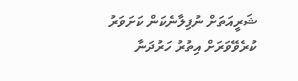ޝަރީއަތަށް ނުފިލާނެކަން ކަށަވަރު ކުރެވޭވަރަށް އިތުރު ހަރުދަނާ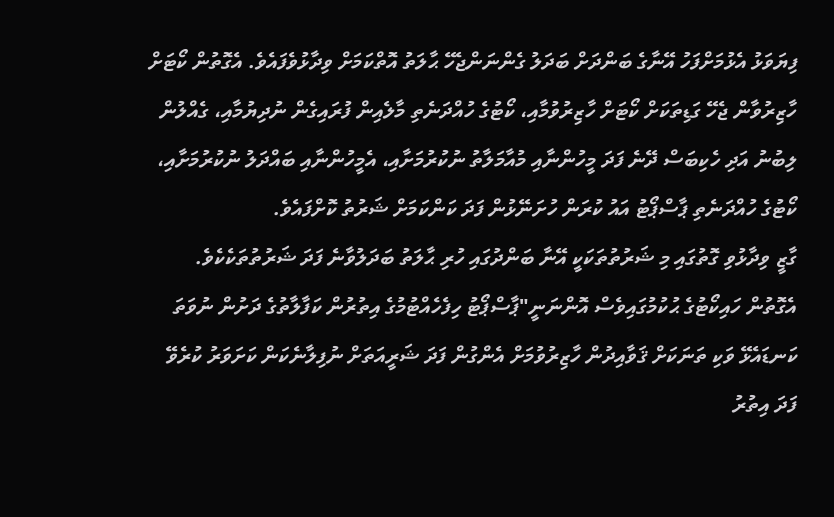ފިޔަވަޅު އެޅުމަށްފަހު އޭނާގެ ބަންދަށް ބަދަލު ގެންނަންޖެހޭ ޙާލަތު އޮތްކަމަށް ވިދާޅުވެފައެވެ. އެގޮތުން ކޯޓަށް ހާޒިރުވާން ޖެހޭ ގަޑިތަކަށް ކޯޓަށް ހާޒިރުވުމާއި، ކޯޓުގެ ހުއްދަނެތި މާލެއިން ފުރައިގެން ނުދިޔުމާއި، ގެއްލުން ލިބުނު އަދި ހެކިބަސް ދޭނެ ފަދަ މީހުންނާއި މުއާމަލާތު ނުކުރުމަށާއި، އެމީހުންނާއި ބައްދަލު ނުކުރުމަށާއި، ކޯޓުގެ ހުއްދަނެތި ޕާސްޕޯޓު އައު ކުރަން ހުށަނޭޅުން ފަދަ ކަންކަމަށް ޝަރުތު ކޮށްފައެވެ.
ގާޒީ ވިދާޅުވި ގޮތުގައި މި ޝަރުތުތަކަކީ އޭނާ ބަންދުގައި ހުރި ޙާލަތު ބަދަލުވާނެ ފަދަ ޝަރުތުތަކެކެވެ. އެގޮތުން ހައިކޯޓުގެ ޙުކުމުގައިވެސް އޮންނަނީ"ޕާސްޕޯޓު ހިފެހެއްޓުމުގެ އިތުރުން ކަފާލާތުގެ ދަށުން ނުވަތަ ކަނޑައެޅޭ ވަކި ތަނަކަށް ޤަވާއިދުން ހާޒިރުވުމަށް އެންގުން ފަދަ ޝަރީއަތަށް ނުފިލާނެކަން ކަށަވަރު ކުރެވޭ ފަދަ އިތުރު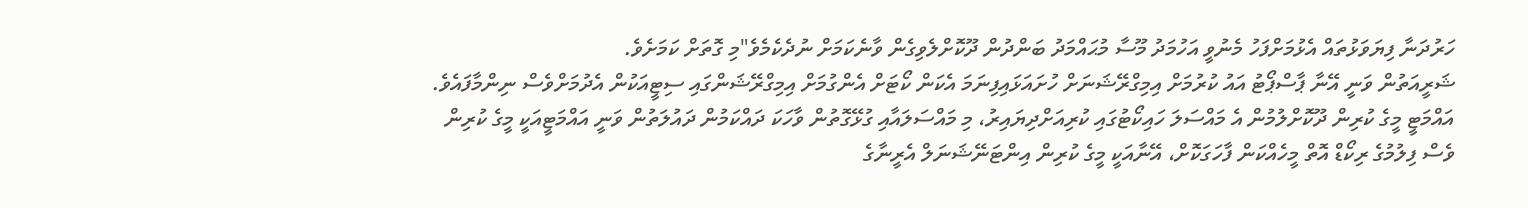ހަރުދަނާ ފިޔަވަޅުތައް އެޅުމަށްފަހު މެނުވީ އަހުމަދު މޫސާ މުޙައްމަދު ބަންދުން ދޫކޮށްލެވިގެން ވާނެކަމަށް ނުދެކެމެވެ"މި ގޮތަށް ކަމަށެވެ.
ޝަރީއަތުން ވަނީ އޭނާ ޕާސްޕޯޓު އައު ކުރުމަށް އިމިގްރޭޝަނަށް ހުށައަޅައިފިނަމަ އެކަން ކޯޓަށް އެންގުމަށް އިމިގްރޭޝަންގައި ސިޓީއަކުން އެދުމަށްވެސް ނިންމާފައެވެ.
އައްމަޓީ މީގެ ކުރިން ދޫކޮށްލުމުން އެ މައްސަލަ ހައިކޯޓުގައި ކުރިއަށްދިޔައިރު، މި މައްސަލައާއި ގުޅޭގޮތުން ވާހަކަ ދައްކަމުން ދައުލަތުން ވަނީ އައްމަޓީއަކީ މީގެ ކުރިން ވެސް ފިލުމުގެ ރިކޯޑް އޮތް މީހެއްކަން ފާހަގަކޮށް، އޭނާއަކީ މީގެ ކުރިން އިންޓަނޭޝަނަލް އެރީނާގެ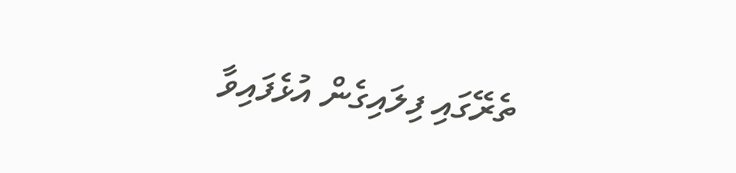ތެރޭގައި ފިލައިގެން އުޅެފައިވާ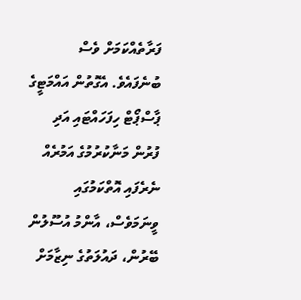ފަރާތެއްކަމަށް ވެސް ބުނެފައެވެ. އެގޮތުން އައްމަޓީގެ ޕާސްޕޯޓް ހިފަހައްޓައި އަދި ފުރުން މަނާކުރުމުގެ އަމުރެއް ނެރެފައި އޮތްކަމުގައި ވީނަމަވެސް، އާންމު އުސޫލުން ބޭރުން، ދައުލަތުގެ ނިޒާމަށް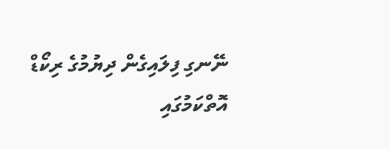ނޭނގި ފިލައިގެން ދިޔުމުގެ ރިކޯޑް އޮތްކަމުގައި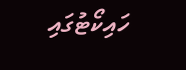ހައިކޯޓުގައި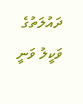ދައުލަތުގެ ވަކީލު ވަނީ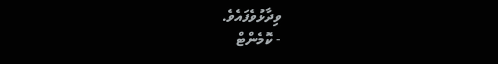ވިދާޅުވެފައެވެ.
- ކޮމެންޓް